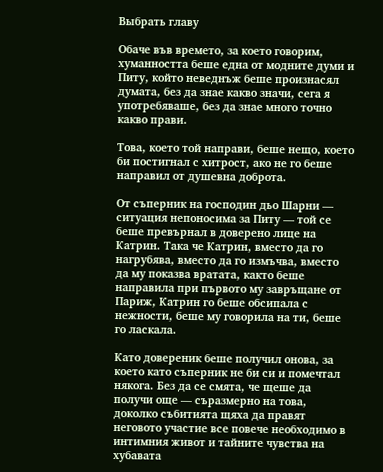Выбрать главу

Обаче във времето, за което говорим, хуманността беше една от модните думи и Питу, който неведнъж беше произнасял думата, без да знае какво значи, сега я употребяваше, без да знае много точно какво прави.

Това, което той направи, беше нещо, което би постигнал с хитрост, ако не го беше направил от душевна доброта.

От съперник на господин дьо Шарни — ситуация непоносима за Питу — той се беше превърнал в доверено лице на Катрин. Така че Катрин, вместо да го нагрубява, вместо да го измъчва, вместо да му показва вратата, както беше направила при първото му завръщане от Париж, Катрин го беше обсипала с нежности, беше му говорила на ти, беше го ласкала.

Като довереник беше получил онова, за което като съперник не би си и помечтал някога. Без да се смята, че щеше да получи още — съразмерно на това, доколко събитията щяха да правят неговото участие все повече необходимо в интимния живот и тайните чувства на хубавата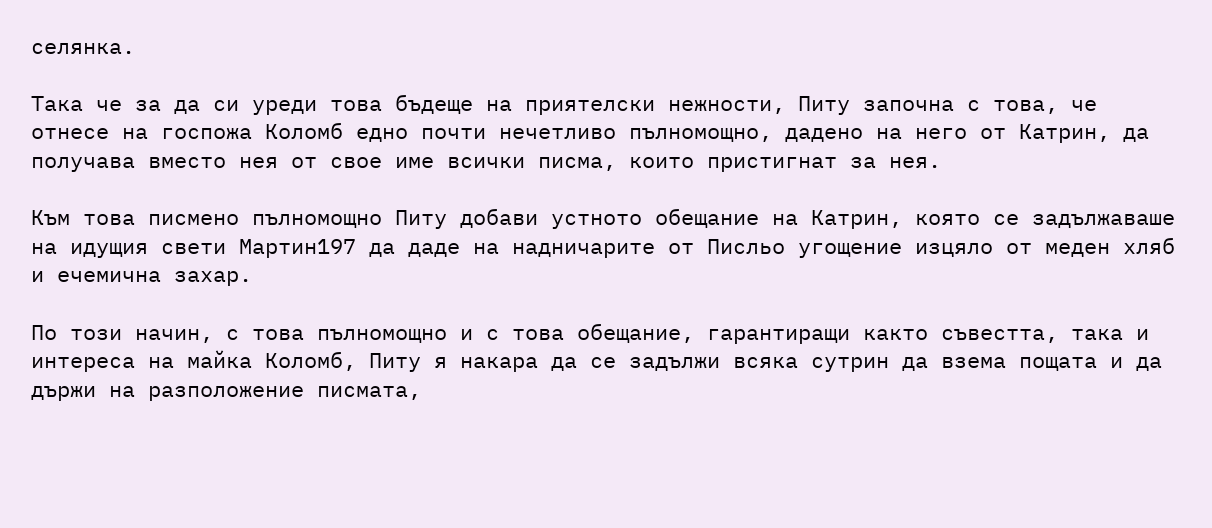селянка.

Така че за да си уреди това бъдеще на приятелски нежности, Питу започна с това, че отнесе на госпожа Коломб едно почти нечетливо пълномощно, дадено на него от Катрин, да получава вместо нея от свое име всички писма, които пристигнат за нея.

Към това писмено пълномощно Питу добави устното обещание на Катрин, която се задължаваше на идущия свети Мартин197 да даде на надничарите от Писльо угощение изцяло от меден хляб и ечемична захар.

По този начин, с това пълномощно и с това обещание, гарантиращи както съвестта, така и интереса на майка Коломб, Питу я накара да се задължи всяка сутрин да взема пощата и да държи на разположение писмата,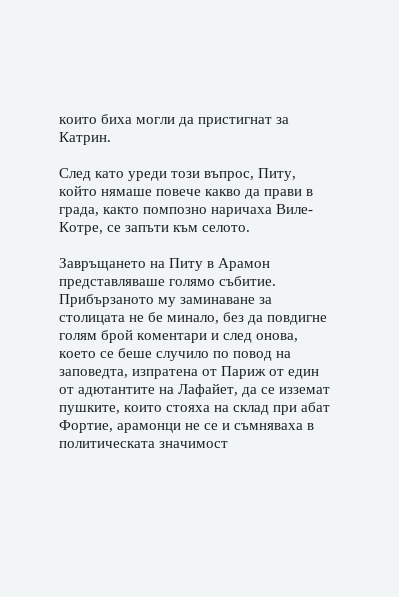които биха могли да пристигнат за Катрин.

След като уреди този въпрос, Питу, който нямаше повече какво да прави в града, както помпозно наричаха Виле-Котре, се запъти към селото.

Завръщането на Питу в Арамон представляваше голямо събитие. Прибързаното му заминаване за столицата не бе минало, без да повдигне голям брой коментари и след онова, което се беше случило по повод на заповедта, изпратена от Париж от един от адютантите на Лафайет, да се изземат пушките, които стояха на склад при абат Фортие, арамонци не се и съмняваха в политическата значимост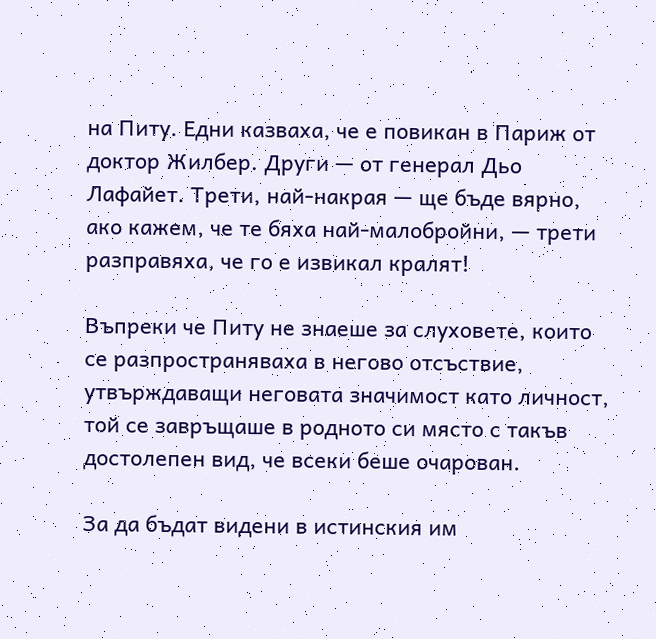на Питу. Едни казваха, че е повикан в Париж от доктор Жилбер. Други — от генерал Дьо Лафайет. Трети, най-накрая — ще бъде вярно, ако кажем, че те бяха най-малобройни, — трети разправяха, че го е извикал кралят!

Въпреки че Питу не знаеше за слуховете, които се разпространяваха в негово отсъствие, утвърждаващи неговата значимост като личност, той се завръщаше в родното си място с такъв достолепен вид, че всеки беше очарован.

За да бъдат видени в истинския им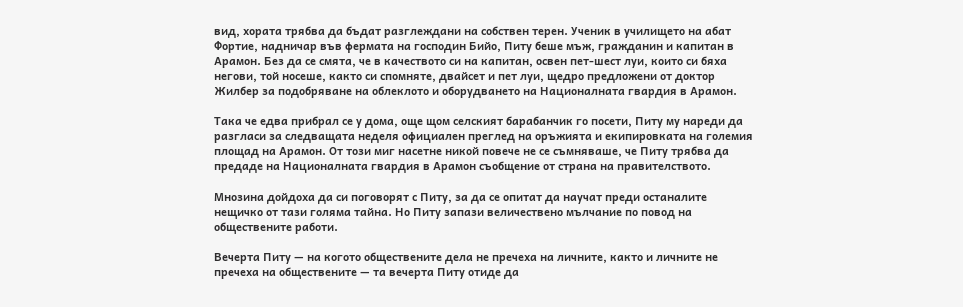вид, хората трябва да бъдат разглеждани на собствен терен. Ученик в училището на абат Фортие, надничар във фермата на господин Бийо, Питу беше мъж, гражданин и капитан в Арамон. Без да се смята, че в качеството си на капитан, освен пет-шест луи, които си бяха негови, той носеше, както си спомняте, двайсет и пет луи, щедро предложени от доктор Жилбер за подобряване на облеклото и оборудването на Националната гвардия в Арамон.

Така че едва прибрал се у дома, още щом селският барабанчик го посети, Питу му нареди да разгласи за следващата неделя официален преглед на оръжията и екипировката на големия площад на Арамон. От този миг насетне никой повече не се съмняваше, че Питу трябва да предаде на Националната гвардия в Арамон съобщение от страна на правителството.

Мнозина дойдоха да си поговорят с Питу, за да се опитат да научат преди останалите нещичко от тази голяма тайна. Но Питу запази величествено мълчание по повод на обществените работи.

Вечерта Питу — на когото обществените дела не пречеха на личните, както и личните не пречеха на обществените — та вечерта Питу отиде да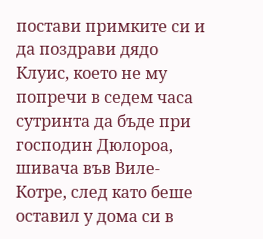постави примките си и да поздрави дядо Клуис, което не му попречи в седем часа сутринта да бъде при господин Дюлороа, шивача във Виле-Котре, след като беше оставил у дома си в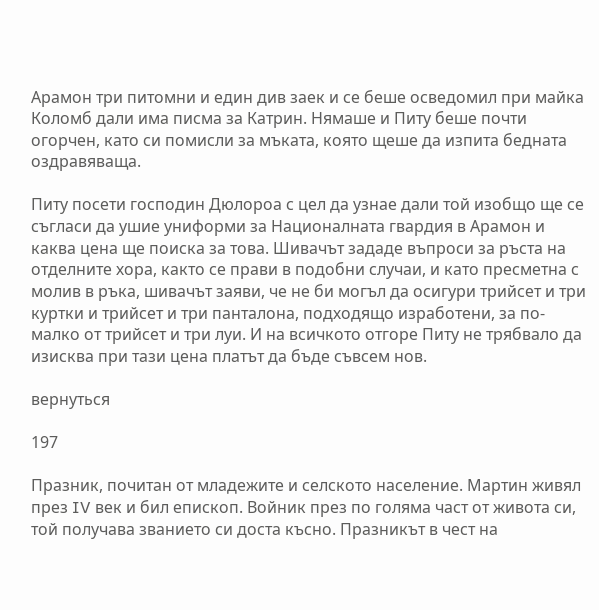Арамон три питомни и един див заек и се беше осведомил при майка Коломб дали има писма за Катрин. Нямаше и Питу беше почти огорчен, като си помисли за мъката, която щеше да изпита бедната оздравяваща.

Питу посети господин Дюлороа с цел да узнае дали той изобщо ще се съгласи да ушие униформи за Националната гвардия в Арамон и каква цена ще поиска за това. Шивачът зададе въпроси за ръста на отделните хора, както се прави в подобни случаи, и като пресметна с молив в ръка, шивачът заяви, че не би могъл да осигури трийсет и три куртки и трийсет и три панталона, подходящо изработени, за по-малко от трийсет и три луи. И на всичкото отгоре Питу не трябвало да изисква при тази цена платът да бъде съвсем нов.

вернуться

197

Празник, почитан от младежите и селското население. Мартин живял през IV век и бил епископ. Войник през по голяма част от живота си, той получава званието си доста късно. Празникът в чест на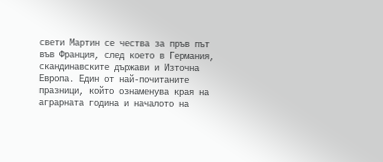свети Мартин се чества за пръв път във Франция, след което в Германия, скандинавските държави и Източна Европа. Един от най-почитаните празници, който ознаменува края на аграрната година и началото на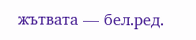жътвата — бел.ред.